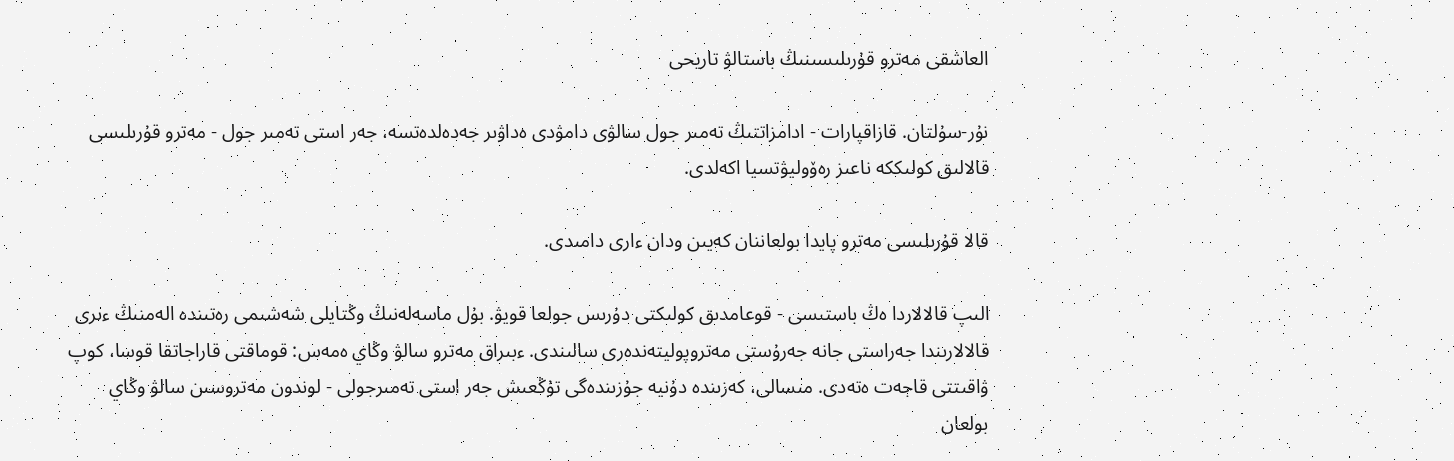العاشقى مەترو قۇرىلىسىنىڭ باستالۋ تاريحى

نۇر-سۇلتان. قازاقپارات - ادامزاتتىڭ تەمىر جول سالۋى دامۋدى ەداۋىر جەدەلدەتسە، جەر استى تەمىر جول - مەترو قۇرىلىسى قالالىق كولىككە ناعىز رەۆوليۋتسيا اكەلدى.

قالا قۇرىلىسى مەترو پايدا بولعاننان كەيىن ودان ءارى دامىدى.

الىپ قالالاردا ەڭ باستىسى - قوعامدىق كولىكتى دۇرىس جولعا قويۋ. بۇل ماسەلەنىڭ وڭتايلى شەشىمى رەتىندە الەمنىڭ ءىرى قالالارىندا جەراستى جانە جەرۇستى مەتروپوليتەندەرى سالىندى. ءبىراق مەترو سالۋ وڭاي ەمەس: قوماقتى قاراجاتقا قوسا، كوپ ۋاقىتتى قاجەت ەتەدى. مىسالى، كەزىندە دۇنيە جۇزىندەگى تۇڭعىش جەر استى تەمىرجولى - لوندون مەتروسىن سالۋ وڭاي بولعان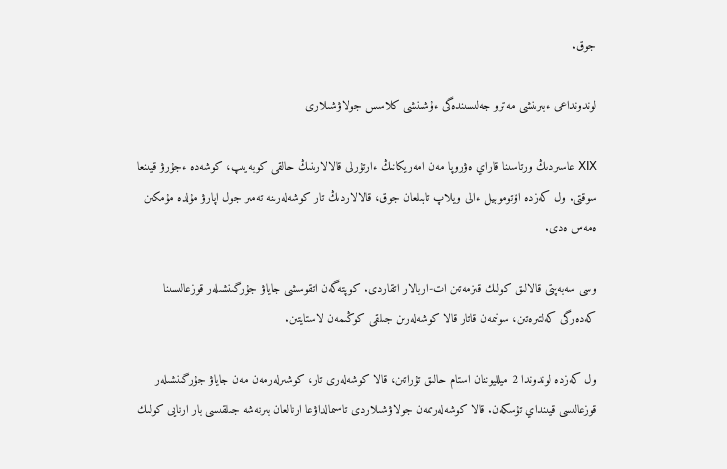جوق.

لوندونداعى ءبىرىنشى مەترو جەلىسىندەگى ءۇشىنشى كلاسس جولاۋشىلارى

ⅩⅨ عاسىردىڭ ورتاسىنا قاراي ەۋروپا مەن امەريكانىڭ ءارتۇرلى قالالارىنىڭ حالقى كوبەيىپ، كوشەدە ءجۇرۋ قيىنعا سوقتى. ول كەزدە اۆتوموبيل ءالى ويلاپ تابىلعان جوق، قالالاردىڭ تار كوشەلەرىنە تەمىر جول اپارۋ مۇلدە مۇمكىن ەمەس ەدى.

وسى سەبەپتى قالالىق كولىك قىزمەتىن ات-اربالار اتقاردى. كوپتەگەن اتقوسشى جاياۋ جۇرگىنشىلەر قوزعالىسىنا كەدەرگى كەلتىرەتىن، سونىمەن قاتار قالا كوشەلەرىن جىلقى كوڭىمەن لاستايتىن.

ول كەزدە لوندوندا 2 ميلليوننان استام حالىق تۇراتىن، قالا كوشەلەرى تار، كوشىرلەرمەن مەن جاياۋ جۇرگىنشىلەر قوزعالىسى قيىنداي تۇسكەن. قالا كوشەلەرىمەن جولاۋشىلاردى تاسىمالداۋعا ارنالعان بىرنەشە جىلقىسى بار ارنايى كولىك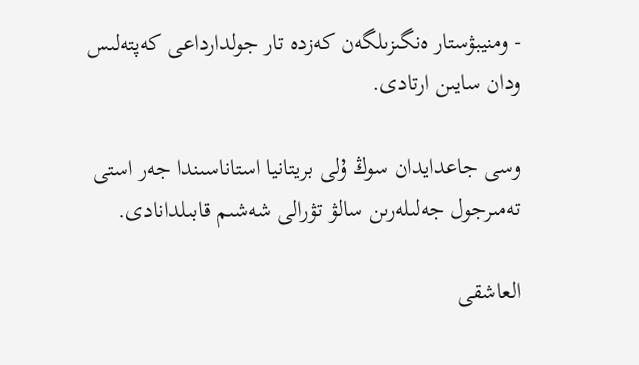- ومنيبۋستار ەنگىزىلگەن كەزدە تار جولدارداعى كەپتەلىس ودان سايىن ارتادى.

وسى جاعدايدان سوڭ ۇلى بريتانيا استاناسىندا جەر استى تەمىرجول جەلىلەرىن سالۋ تۋرالى شەشىم قابىلدانادى.

العاشقى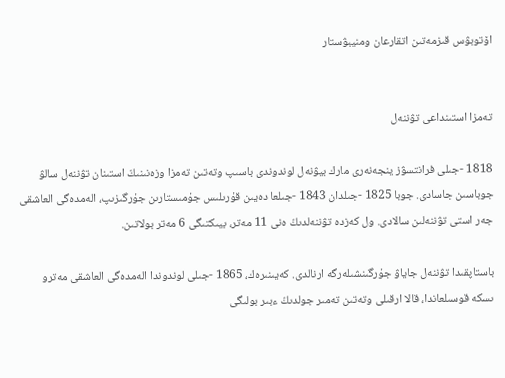اۆتوبۋس قىزمەتىن اتقارعان ومنيبۋستار


تەمزا استىنداعى تۋننەل

1818 -جىلى فرانتسۋز ينجەنەرى مارك بيۋنەل لوندوندى باسىپ وتەتىن تەمزا وزەنىنىڭ استىنان تۋننەل سالۋ جوباسىن جاسادى. جوبا 1825 -جىلدان 1843 -جىلعا دەيىن قۇرىلىس جۇمىستارىن جۇرگىزىپ، الەمدەگى العاشقى جەر استى تۋننەلىن سالادى. ول كەزدە تۋننەلدىڭ ەنى 11 مەتر، بيىكتىگى 6 مەتر بولاتىن.

باستاپقىدا تۋننەل جاياۋ جۇرگىنشىلەرگە ارنالدى. كەيىنىرەك، 1865 -جىلى لوندوندا الەمدەگى العاشقى مەترو ىسكە قوسىلعاندا، قالا ارقىلى وتەتىن تەمىر جولدىڭ ءبىر بولىگى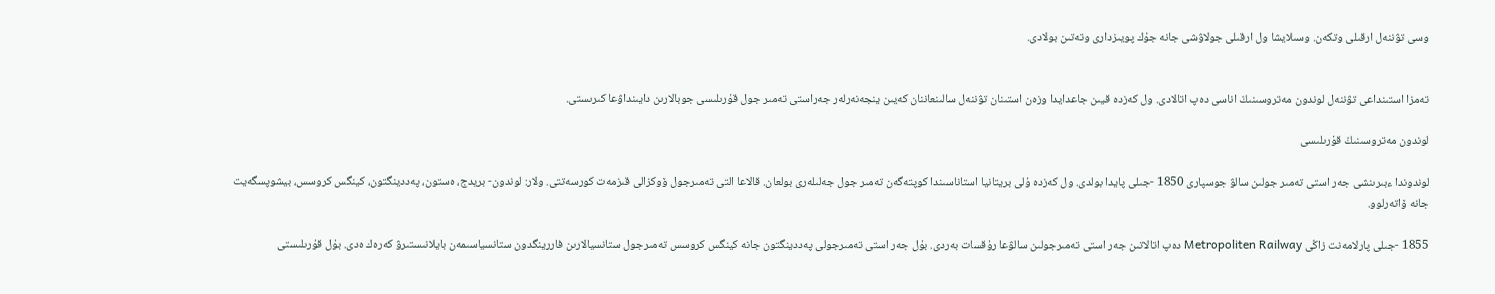وسى تۋننەل ارقىلى وتكەن. وسىلايشا ول ارقىلى جولاۋشى جانە جۇك پويىزدارى وتەتىن بولادى.


تەمزا استىنداعى تۋننەل لوندون مەتروسىنىڭ اناسى دەپ اتالادى. ول كەزدە قيىن جاعدايدا وزەن استىنان تۋننەل سالىنعاننان كەيىن ينجەنەرلەر جەراستى تەمىر جول قۇرىلىسى جوبالارىن دايىنداۋعا كىرىستى.

لوندون مەتروسىنىڭ قۇرىلىسى

لوندوندا ءبىرىنشى جەر استى تەمىر جولىن سالۋ جوسپارى 1850 -جىلى پايدا بولدى. ول كەزدە ۇلى بريتانيا استاناسىندا كوپتەگەن تەمىر جول جەلىلەرى بولعان. قالاعا التى تەمىرجول ۆوكزالى قىزمەت كورسەتتى. ولار: لوندون- بريدج، ەستون، پەددينگتون، كينگس كروسس، بيشوپسگەيت جانە ۆاتەرلوو.

1855 -جىلى پارلامەنت زاڭى Metropoliten Railway دەپ اتالاتىن جەر استى تەمىرجولىن سالۋعا رۇقسات بەردى. بۇل جەر استى تەمىرجولى پەددينگتون جانە كينگس كروسس تەمىرجول ستانسيالارىن فاررينگدون ستانسياسىمەن بايلانىستىرۋ كەرەك ەدى. بۇل قۇرىلىستى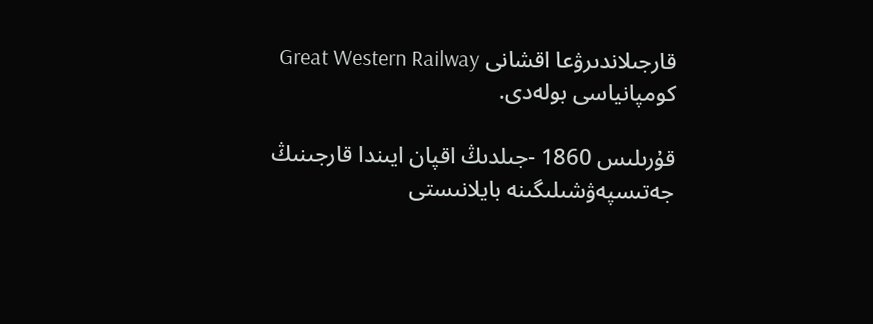قارجىلاندىرۋعا اقشانى Great Western Railway كومپانياسى بولەدى.

قۇرىلىس 1860 -جىلدىڭ اقپان ايىندا قارجىنىڭ جەتىسپەۋشىلىگىنە بايلانىستى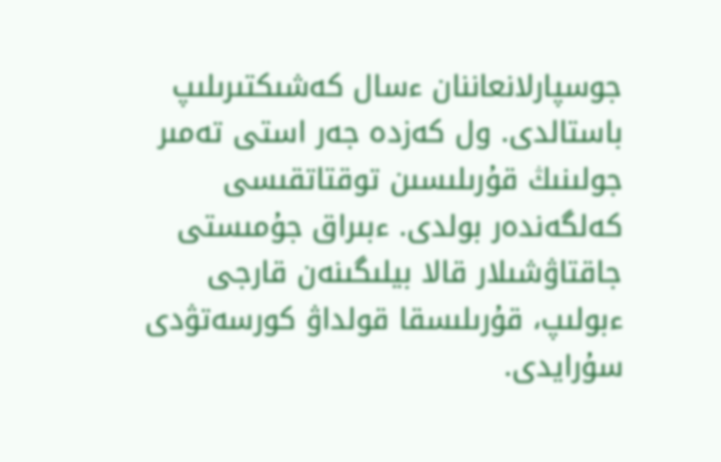جوسپارلانعاننان ءسال كەشىكتىرىلىپ باستالدى. ول كەزدە جەر استى تەمىر جولىنىڭ قۇرىلىسىن توقتاتقىسى كەلگەندەر بولدى. ءبىراق جۇمىستى جاقتاۋشىلار قالا بيلىگىنەن قارجى ءبولىپ، قۇرىلىسقا قولداۋ كورسەتۋدى سۇرايدى.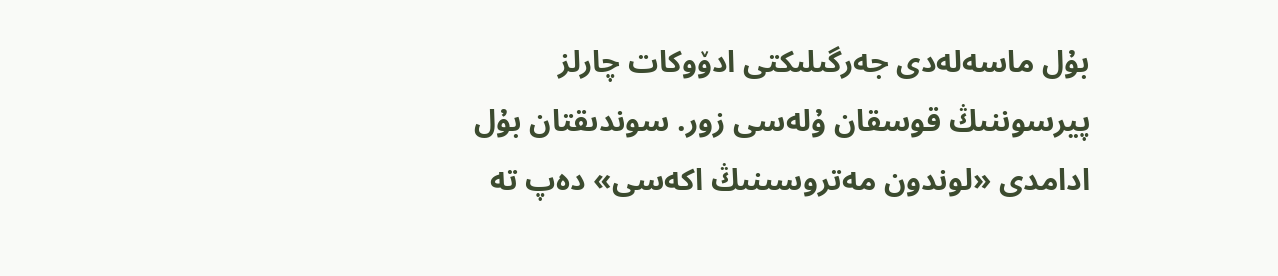بۇل ماسەلەدى جەرگىلىكتى ادۆوكات چارلز پيرسوننىڭ قوسقان ۇلەسى زور. سوندىقتان بۇل ادامدى «لوندون مەتروسىنىڭ اكەسى» دەپ تە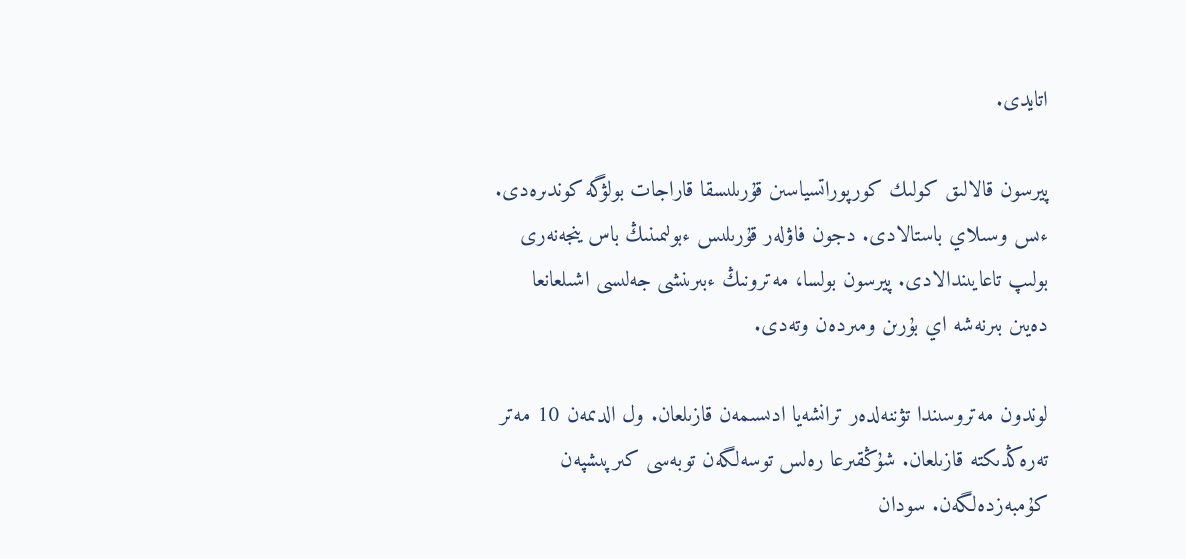اتايدى.

پيرسون قالالىق كولىك كورپوراتسياسىن قۇرىلىسقا قاراجات بولۋگە كوندىرەدى. ءىس وسىلاي باستالادى. دجون فاۋلەر قۇرىلىس ءبولىمىنىڭ باس ينجەنەرى بولىپ تاعايىندالادى. پيرسون بولسا، مەترونىڭ ءبىرىنشى جەلىسى اشىلعانعا دەيىن بىرنەشە اي بۇرىن ومىردەن وتەدى.

لوندون مەتروسىندا تۋننەلدەر ترانشەيا ادىسىمەن قازىلعان. ول الدىمەن 10 مەتر تەرەڭدىكتە قازىلعان. شۇڭقىرعا رەلس توسەلگەن توبەسى كىرپىشپەن كۇمبەزدەلگەن. سودان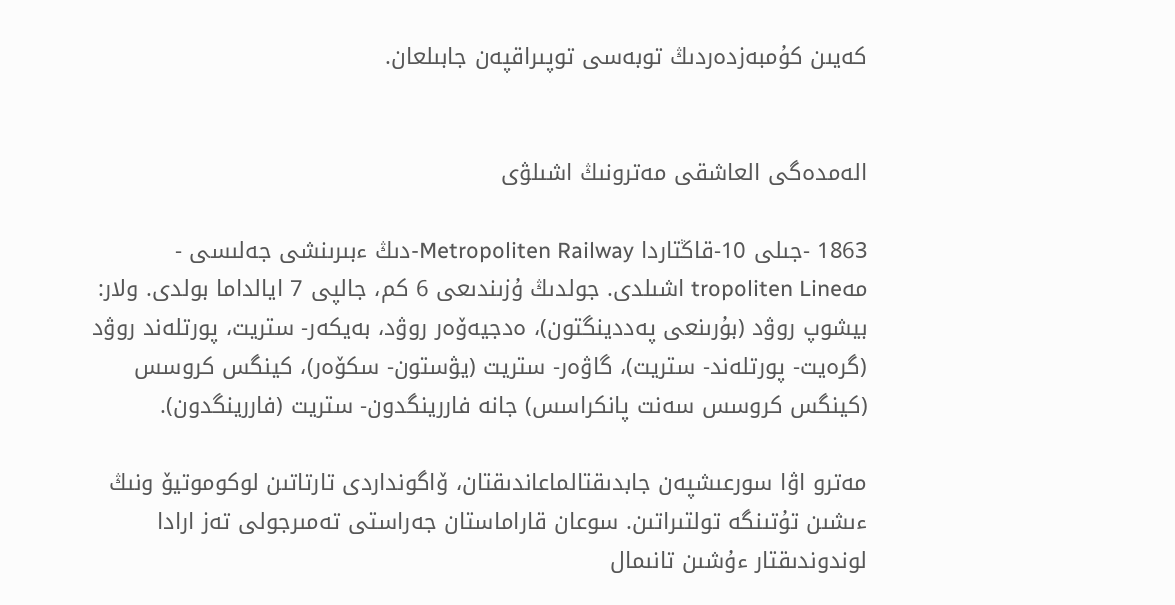كەيىن كۇمبەزدەردىڭ توبەسى توپىراقپەن جابىلعان.


الەمدەگى العاشقى مەترونىڭ اشىلۋى

1863 -جىلى 10-قاڭتاردا Metropoliten Railway-دىڭ ءبىرىنشى جەلىسى - مەtropoliten Line اشىلدى. جولدىڭ ۇزىندىعى 6 كم، جالپى 7 ايالداما بولدى. ولار: بيشوپ روۋد (بۇرىنعى پەددينگتون)، ەدجيەۆەر روۋد، بەيكەر- ستريت، پورتلەند روۋد (گرەيت- پورتلەند- ستريت)، گاۋەر- ستريت (يۋستون- سكۆەر)، كينگس كروسس (كينگس كروسس سەنت پانكراسس) جانە فاررينگدون- ستريت (فاررينگدون).

مەترو اۋا سورعىشپەن جابدىقتالماعاندىقتان، ۆاگونداردى تارتاتىن لوكوموتيۆ ونىڭ ءىشىن تۇتىنگە تولتىراتىن. سوعان قاراماستان جەراستى تەمىرجولى تەز ارادا لوندوندىقتار ءۇشىن تانىمال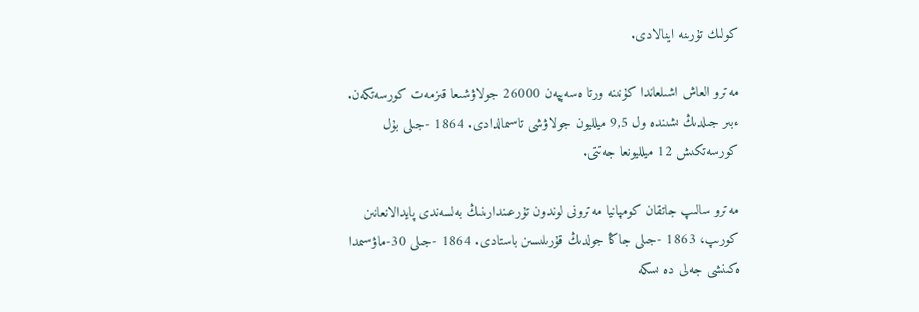كولىك تۇرىنە اينالادى.

مەترو العاش اشىلعاندا كۇنىنە ورتا ەسەپپەن 26000 جولاۋشىعا قىزمەت كورسەتكەن. ءبىر جىلدىڭ ىشىندە ول 9,5 ميلليون جولاۋشى تاسىمالدادى. 1864 -جىلى بۇل كورسەتكىش 12 ميلليونعا جەتتى.

مەترو سالىپ جاتقان كومپانيا مەترونى لوندون تۇرعىندارىنىڭ بەلسەندى پايدالانعانىن كورىپ، 1863 -جىلى جاڭا جولدىڭ قۇرىلىسىن باستادى. 1864 -جىلى 30-ماۋسىمدا ەكىنشى جەلى دە ىسكە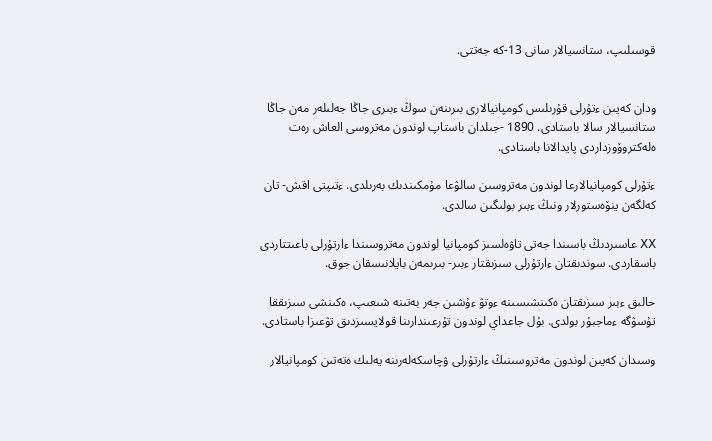قوسىلىپ، ستانسيالار سانى 13-كە جەتتى.


ودان كەيىن ءتۇرلى قۇرىلىس كومپانيالارى بىرىنەن سوڭ ءبىرى جاڭا جەلىلەر مەن جاڭا ستانسيالار سالا باستادى. 1890 -جىلدان باستاپ لوندون مەتروسى العاش رەت ەلەكتروۆوزداردى پايدالانا باستادى.

ءتۇرلى كومپانيالارعا لوندون مەتروسىن سالۋعا مۇمكىندىك بەرىلدى. ءتىپتى اقش- تان كەلگەن ينۆەستورلار ونىڭ ءبىر بولىگىن سالدى.

ⅩⅩ عاسىردىڭ باسىندا جەتى تاۋەلسىز كومپانيا لوندون مەتروسىندا ءارتۇرلى باعىتتاردى باسقاردى. سوندىقتان ءارتۇرلى سىزىقتار ءبىر- بىرىمەن بايلانىسقان جوق.

حالىق ءبىر سىزىقتان ەكىنشىسىنە ءوتۋ ءۇشىن جەر بەتىنە شىعىپ، ەكىنشى سىزىققا تۇسۋگە ءماجبۇر بولدى. بۇل جاعداي لوندون تۇرعىندارىنا قولايسىزدىق تۋعىزا باستادى.

وسىدان كەيىن لوندون مەتروسىنىڭ ءارتۇرلى ۋچاسكەلەرىنە يەلىك ەتەتىن كومپانيالار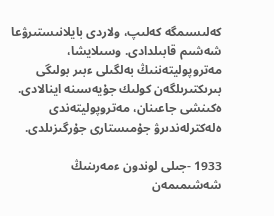كەلىسىمگە كەلىپ، ولاردى بايلانىستىرۋعا شەشىم قابىلدادى. وسىلايشا، مەتروپوليتەننىڭ بەلگىلى ءبىر بولىگى بىرىكتىرىلگەن كولىك جۇيەسىنە اينالادى. ەكىنشى جاعىنان، مەتروپوليتەندى ەلەكترلەندىرۋ جۇمىستارى جۇرگىزىلدى.

1933 -جىلى لوندون ءمەرىنىڭ شەشىمىمەن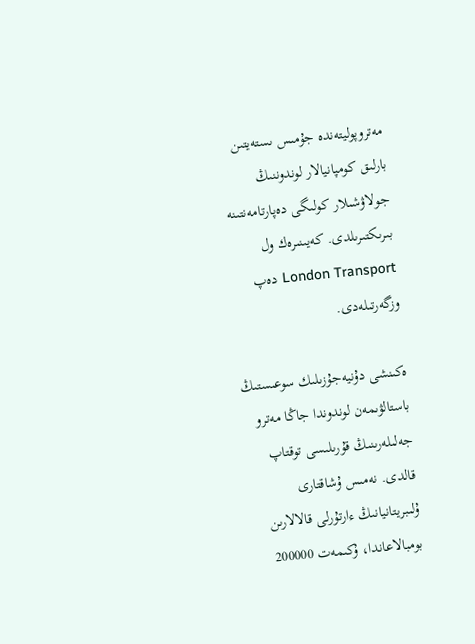مەتروپوليتەندە جۇمىس ىستەيتىن بارلىق كومپانيالار لوندوننىڭ جولاۋشىلار كولىگى دەپارتامەنتىنە بىرىكتىرىلدى. كەيىنىرەك ول London Transport دەپ وزگەرتىلەدى.

ەكىنشى دۇنيەجۇزىلىك سوعىستىڭ باستالۋىمەن لوندوندا جاڭا مەترو جەلىلەرىنىڭ قۇرىلىسى توقتاپ قالدى. نەمىس ۇشاقتارى ۇلىبريتانيانىڭ ءارتۇرلى قالالارىن بومبالاعاندا، ۇكىمەت 200000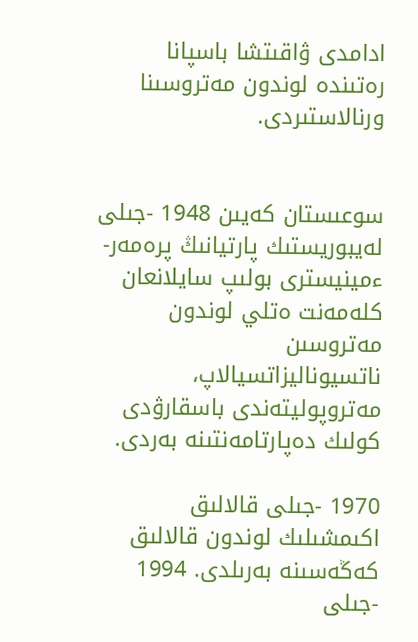ادامدى ۋاقىتشا باسپانا رەتىندە لوندون مەتروسىنا ورنالاستىردى.


سوعىستان كەيىن 1948 -جىلى لەيبوريستىك پارتيانىڭ پرەمەر- ءمينيسترى بولىپ سايلانعان كلەمەنت ەتلي لوندون مەتروسىن ناتسيوناليزاتسيالاپ، مەتروپوليتەندى باسقارۋدى كولىك دەپارتامەنتىنە بەردى.

1970 -جىلى قالالىق اكىمشىلىك لوندون قالالىق كەڭەسىنە بەرىلدى. 1994 -جىلى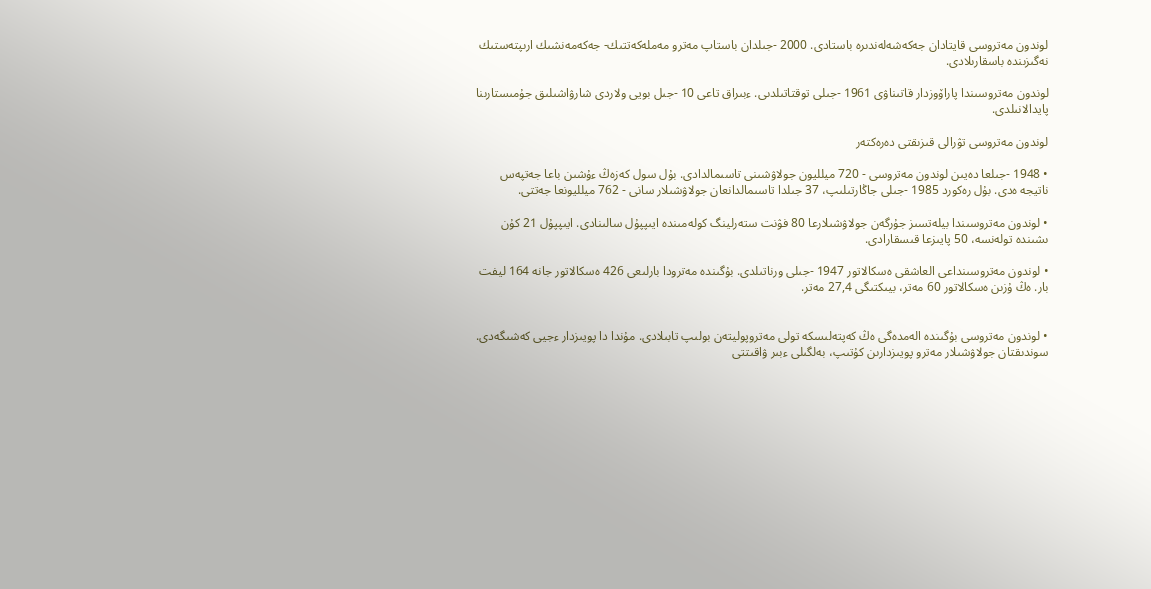لوندون مەتروسى قايتادان جەكەشەلەندىرە باستادى. 2000 -جىلدان باستاپ مەترو مەملەكەتتىك- جەكەمەنشىك ارىپتەستىك نەگىزىندە باسقارىلادى.

لوندون مەتروسىندا پاراۆوزدار قاتىناۋى 1961 -جىلى توقتاتىلدىى. ءبىراق تاعى 10 -جىل بويى ولاردى شارۋاشىلىق جۇمىستارىنا پايدالانىلدى.

لوندون مەتروسى تۋرالى قىزىقتى دەرەكتەر

• 1948 -جىلعا دەيىن لوندون مەتروسى - 720 ميلليون جولاۋشىنى تاسىمالدادى. بۇل سول كەزەڭ ءۇشىن باعا جەتپەس ناتيجە ەدى. بۇل رەكورد 1985 -جىلى جاڭارتىلىپ، 37 جىلدا تاسىمالدانعان جولاۋشىلار سانى - 762 ميلليونعا جەتتى.

• لوندون مەتروسىندا بيلەتسىز جۇرگەن جولاۋشىلارعا 80 فۋنت ستەرلينگ كولەمىندە ايىپپۇل سالىنادى. ايىپپۇل 21 كۇن ىشىندە تولەنسە، 50 پايىزعا قىسقارادى.

• لوندون مەتروسىنداعى العاشقى ەسكالاتور 1947 -جىلى ورناتىلدى. بۇگىندە مەترودا بارلىعى 426 ەسكالاتور جانە 164 ليفت بار. ەڭ ۇزىن ەسكالاتور 60 مەتر، بيىكتىگى 27,4 مەتر.


• لوندون مەتروسى بۇگىندە الەمدەگى ەڭ كەپتەلىسكە تولى مەتروپوليتەن بولىپ تابىلادى. مۇندا دا پويىزدار ءجيى كەشىگەدى. سوندىقتان جولاۋشىلار مەترو پويىزدارىن كۇتىپ، بەلگىلى ءبىر ۋاقىتتى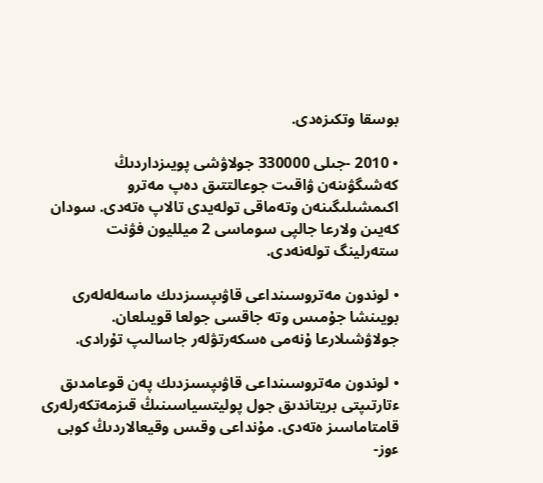بوسقا وتكىزەدى.

• 2010 -جىلى 330000 جولاۋشى پويىزداردىڭ كەشىگۋىنەن ۋاقىت جوعالتتىق دەپ مەترو اكىمشىلىگىنەن وتەماقى تولەيدى تالاپ ەتەدى. سودان كەيىن ولارعا جالپى سوماسى 2 ميلليون فۋنت ستەرلينگ تولەنەدى.

• لوندون مەتروسىنداعى قاۋىپسىزدىك ماسەلەلەرى بويىنشا جۇمىس وتە جاقسى جولعا قويىلعان. جولاۋشىلارعا ۇنەمى ەسكەرتۋلەر جاسالىپ تۇرادى.

• لوندون مەتروسىنداعى قاۋىپسىزدىك پەن قوعامدىق ءتارتىپتى بريتاندىق جول پوليتسياسىنىڭ قىزمەتكەرلەرى قامتاماسىز ەتەدى. مۇنداعى وقىس وقيعالاردىڭ كوبى ءوز-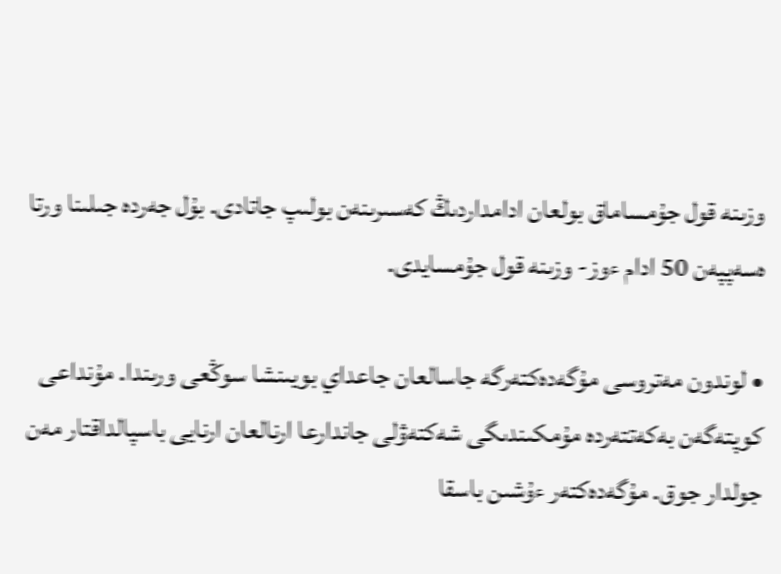وزىنە قول جۇمساماق بولعان ادامداردىڭ كەسىرىنەن بولىپ جاتادى. بۇل جەردە جىلىنا ورتا ەسەپپەن 50 ادام ءوز- وزىنە قول جۇمسايدى.

• لوندون مەتروسى مۇگەدەكتەرگە جاسالعان جاعداي بويىنشا سوڭعى ورىندا. مۇنداعى كوپتەگەن بەكەتتەردە مۇمكىندىگى شەكتەۋلى جاندارعا ارنالعان ارنايى باسپالداقتار مەن جولدار جوق. مۇگەدەكتەر ءۇشىن باسقا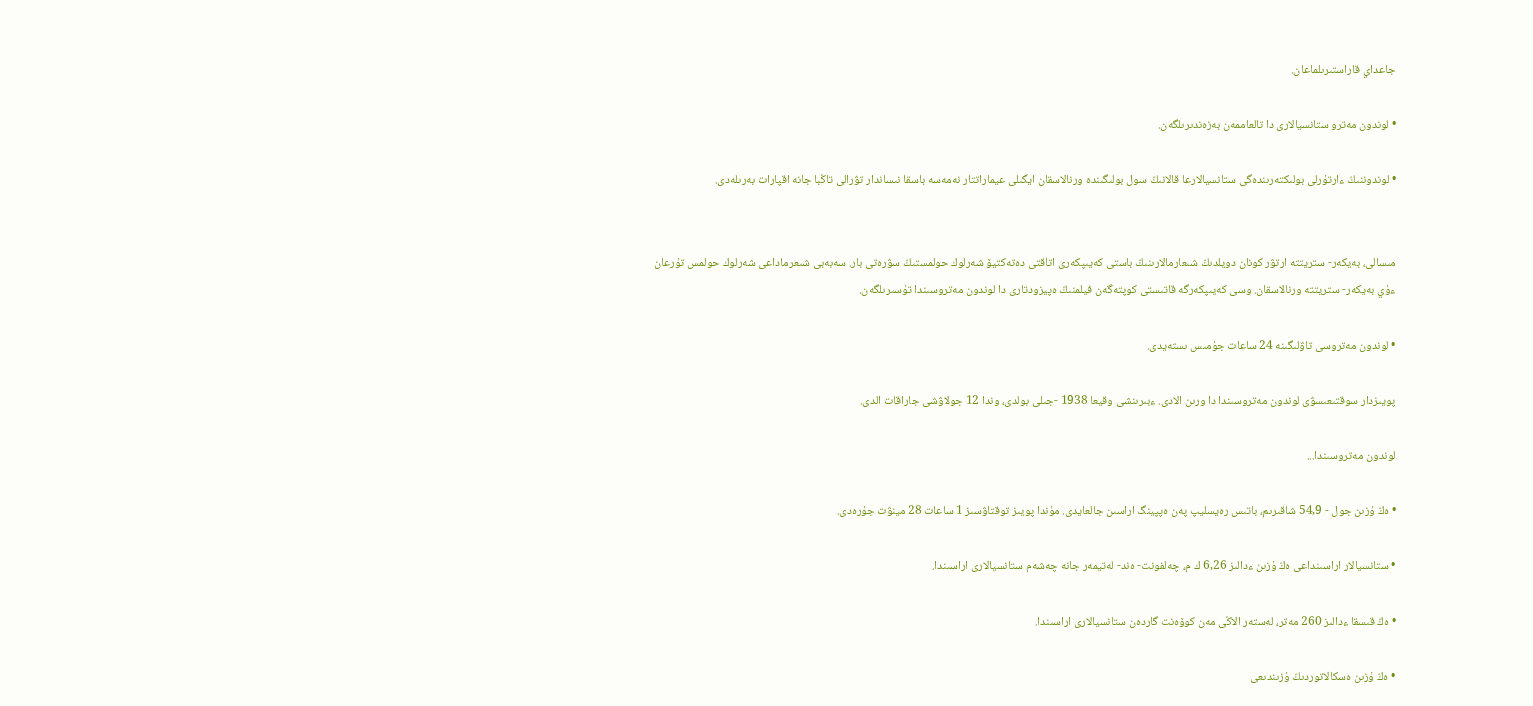جاعداي قاراستىرىلماعان.

• لوندون مەترو ستانسيالارى دا تالعاممەن بەزەندىرىلگەن.

• لوندوننىڭ ءارتۇرلى بولىكتەرىندەگى ستانسيالارعا قالانىڭ سول بولىگىندە ورنالاسقان ايگىلى عيماراتتار نەمەسە باسقا نىساندار تۋرالى تاڭبا جانە اقپارات بەرىلەدى.


مىسالى، بەيكەر- ستريتتە ارتۋر كونان دويلدىڭ شىعارمالارىنىڭ باستى كەيىپكەرى اتاقتى دەتەكتيۆ شەرلوك حولمستىڭ سۋرەتى بار. سەبەبى شىعرماداعى شەرلوك حولمس تۇرعان ءۇي بەيكەر- ستريتتە ورنالاسقان. وسى كەيىپكەرگە قاتىستى كوپتەگەن فيلمنىڭ ەپيزودتارى دا لوندون مەتروسىندا تۇسىرىلگەن.

• لوندون مەتروسى تاۋلىگىنە 24 ساعات جۇمىس ىستەيدى.

پويىزدار سوقتىعىسۋى لوندون مەتروسىندا دا ورىن الادى. ءبىرىنشى وقيعا 1938 -جىلى بولدى، وندا 12 جولاۋشى جاراقات الدى.

لوندون مەتروسىندا...

• ەڭ ۇزىن جول - 54,9 شاقىرىم، باتىس رەيسليپ پەن ەپپينگ اراسىن جالعايدى. مۇندا پويىز توقتاۋسىز 1 ساعات 28 مينۋت جۇرەدى.

• ستانسيالار اراسىنداعى ەڭ ۇزىن ءدالىز 6,26 ك م، چەلفونت- ەند- لەتيمەر جانە چەشەم ستانسيالارى اراسىندا.

• ەڭ قىسقا ءدالىز 260 مەتر، لەستەر الاڭى مەن كوۆەنت گاردەن ستانسيالارى اراسىندا.

• ەڭ ۇزىن ەسكالاتوردىڭ ۇزىندىعى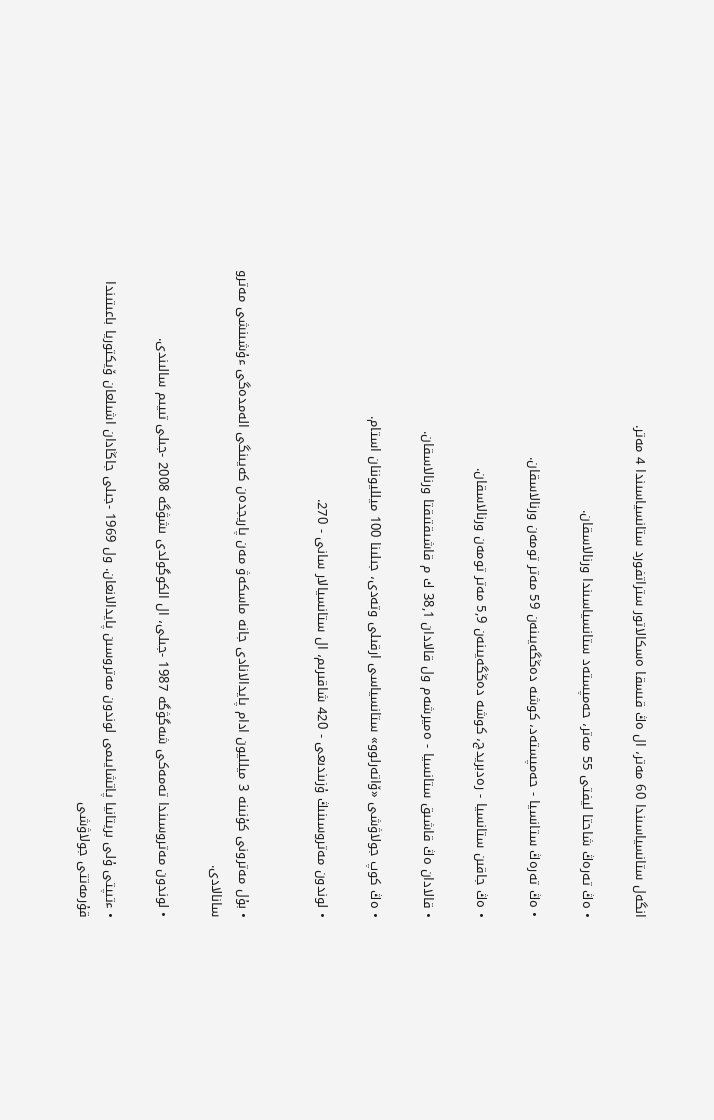انگەل ستانسياسىندا 60 مەتر، ال ەڭ قىسقا ەسكالاتور ستراتفورد ستانسياسىندا 4 مەتر.

• ەڭ تەرەڭ شاحتا ليفتى 55 مەتر، حەمپستەد ستانسياسىندا ورنالاسقان.

• ەڭ تەرەڭ ستانسيا - حەمپستەد، كوشە دەڭگەيىنەن 59 مەتر تومەن ورنالاسقان.

• ەڭ جاقىن ستانسيا - رەدبريدج، كوشە دەڭگەيىنەن 5,9 مەتر تومەن ورنالاسقان.

• قالادان ەڭ قاشىق ستانسيا - ەميرشەم ول قالادان 38,1 ك م قاشىقتىقتا ورنالاسقان.

• ەڭ كوپ جولاۋشى «ۆاتەرلوو» ستانسياسى ارقىلى وتەدى، جىلىنا 100 ميلليوننان استام.

• لوندون مەتروسىنىڭ ۇزىندىعى - 420 شاقىرىم، ال ستانسيالار سانى - 270.


• بۇل مەترونى كۇنىنە 3 ميلليون ادام پايدالانادى جانە ماسكەۋ مەن پاريجدەن كەيىنگى الەمدەگى ءۇشىنشى مەترو سانالادى.

• لوندون مەتروسىندا تەمەكى شەگۋگە 1987 -جىلى، ال الكوگولدى ىشۋگە 2008 -جىلى تىيىم سالىندى.

• ءتىپتى ۇلى بريتانيا پاتشايىمى لوندون مەتروسىن پايدالانعان. ول 1969 -جىلى جاڭادان اشىلعان ۆيكتوريا باعىتىندا قۇرمەتتى جولاۋشى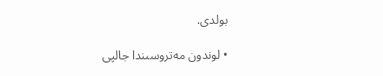بولدى.

• لوندون مەتروسىندا جالپى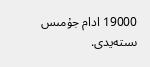19000 ادام جۇمىس ىستەيدى.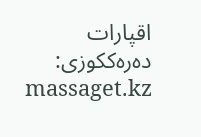اقپارات دەرەككوزى: massaget.kz